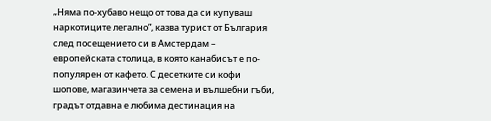„Няма по-хубаво нещо от това да си купуваш наркотиците легално”, казва турист от България след посещението си в Амстердам – европейската столица, в която канабисът е по-популярен от кафето. С десетките си кофи шоповe, магазинчета за семена и вълшебни гъби, градът отдавна е любима дестинация на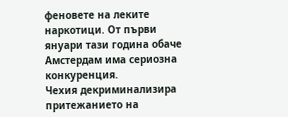феновете на леките наркотици. От първи януари тази година обаче Амстердам има сериозна конкуренция.
Чехия декриминализира притежанието на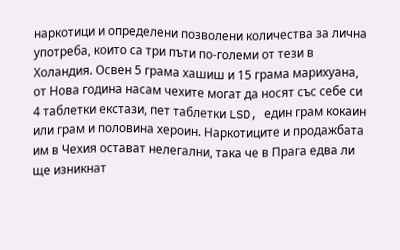наркотици и определени позволени количества за лична употреба, които са три пъти по-големи от тези в Холандия. Освен 5 грамa хашиш и 15 грама марихуана, от Нова година насам чехите могат да носят със себе си 4 таблетки екстази, пет таблетки LSD, един грам кокаин или грам и половина хероин. Наркотиците и продажбата им в Чехия остават нелегални, така че в Прага едва ли ще изникнат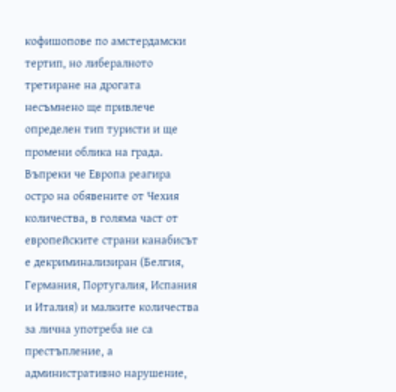кофишопове по амстердамски тертип, но либералното третиране на дрогата несъмнено ще привлече определен тип туристи и ще промени облика на града.
Въпреки че Европа реагира остро на обявените от Чехия количества, в голяма част от европейските страни канабисът е декриминализиран (Белгия, Германия, Португалия, Испания и Италия) и малките количества за лична употреба не са престъпление, а административно нарушение,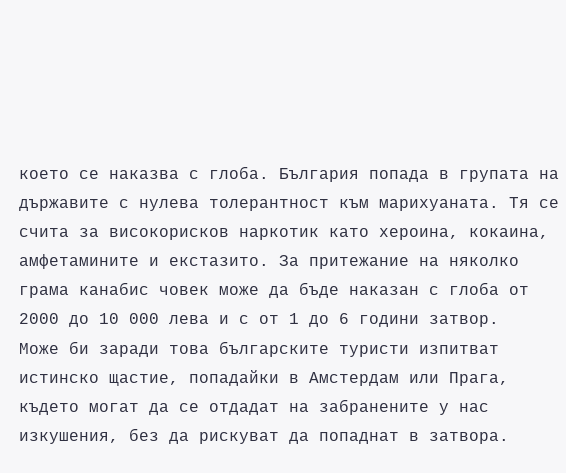което се наказва с глоба. България попада в групата на държавите с нулева толерантност към марихуаната. Тя се счита за високорисков наркотик като хероина, кокаина, амфетамините и екстазито. За притежание на няколко грама канабис човек може да бъде наказан с глоба от 2000 до 10 000 лева и с от 1 до 6 години затвор.
Може би заради това българските туристи изпитват истинско щастие, попадайки в Амстердам или Прага, където могат да се отдадат на забранените у нас изкушения, без да рискуват да попаднат в затвора.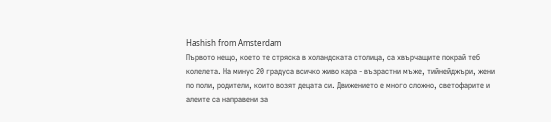Hashish from Amsterdam
Първото нещо, което те стряска в холандската столица, са хвърчащите покрай теб колелета. На минус 20 градуса всичко живо кара - възрастни мъже, тийнейджъри, жени по поли, родители, които возят децата си. Движението е много сложно, светофарите и алеите са направени за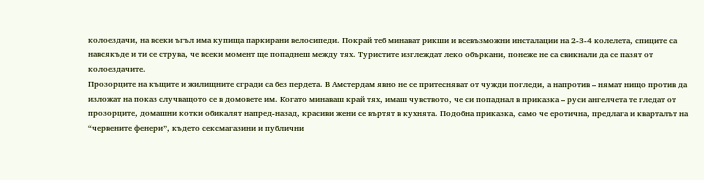колоездачи, на всеки ъгъл има купища паркирани велосипеди. Покрай теб минават рикши и всевъзможни инсталации на 2-3-4 колелета, спиците са навсякъде и ти се струва, че всеки момент ще попаднеш между тях. Туристите изглеждат леко объркани, понеже не са свикнали да се пазят от колоездачите.
Прозорците на къщите и жилищните сгради са без пердета. В Амстердам явно не се притесняват от чужди погледи, а напротив – нямат нищо против да изложат на показ случващото се в домовете им. Когато минаваш край тях, имаш чувството, че си попаднал в приказка – руси ангелчета те гледат от прозорците, домашни котки обикалят напред-назад, красиви жени се въртят в кухнята. Подобна приказка, само че еротична, предлага и кварталът на “червените фенери”, където сексмагазини и публични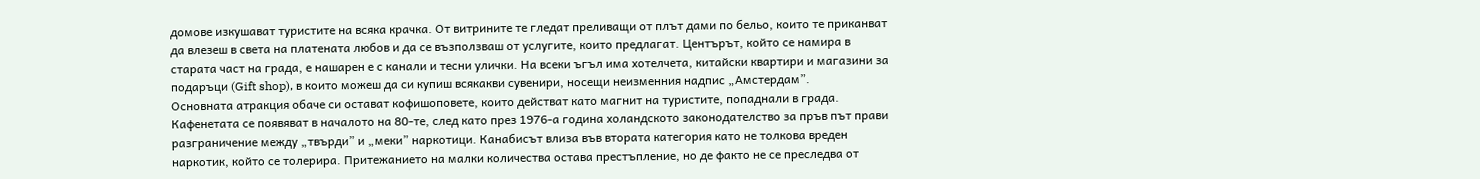домове изкушават туристите на всяка крачка. От витрините те гледат преливащи от плът дами по бельо, които те приканват да влезеш в света на платената любов и да се възползваш от услугите, които предлагат. Центърът, който се намира в старата част на града, е нашарен е с канали и тесни улички. На всеки ъгъл има хотелчета, китайски квартири и магазини за подаръци (Gift shop), в които можеш да си купиш всякакви сувенири, носещи неизменния надпис „Амстердам”.
Основната атракция обаче си остават кофишоповете, които действат като магнит на туристите, попаднали в града. Кафенетата се появяват в началото на 80-те, след като през 1976-а година холандското законодателство за пръв път прави разграничение между „твърди” и „меки” наркотици. Канабисът влиза във втората категория като не толкова вреден наркотик, който се толерира. Притежанието на малки количества остава престъпление, но де факто не се преследва от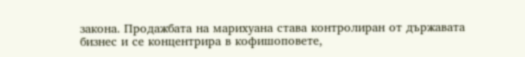закона. Продажбата на марихуана става контролиран от държавата бизнес и се концентрира в кофишоповете,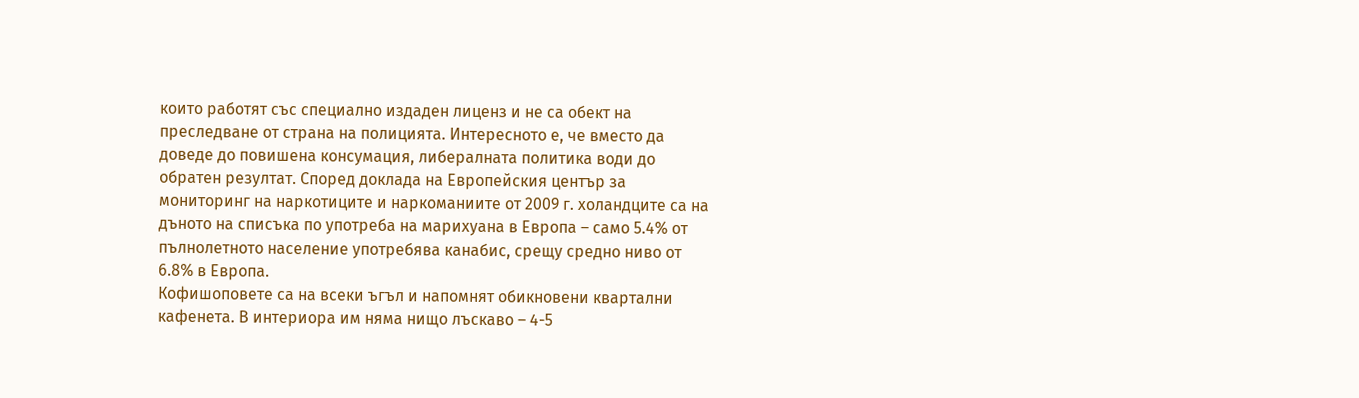които работят със специално издаден лиценз и не са обект на преследване от страна на полицията. Интересното е, че вместо да доведе до повишена консумация, либералната политика води до обратен резултат. Според доклада на Европейския център за мониторинг на наркотиците и наркоманиите от 2009 г. холандците са на дъното на списъка по употреба на марихуана в Европа – само 5.4% от пълнолетното население употребява канабис, срещу средно ниво от 6.8% в Европа.
Кофишоповете са на всеки ъгъл и напомнят обикновени квартални кафенета. В интериора им няма нищо лъскаво – 4-5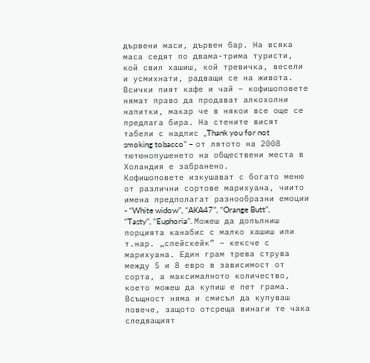дървени маси, дървен бар. На всяка маса седят по двама-трима туристи, кой свил хашиш, кой тревичка, весели и усмихнати, радващи се на живота. Всички пият кафе и чай – кофишоповете нямат право да продават алкохолни напитки, макар че в някои все още се предлага бира. На стените висят табели с надпис „Thank you for not smoking tobacco” – от лятото на 2008 тютюнопушенето на обществени места в Холандия е забранено.
Кофишоповете изкушават с богато меню от различни сортове марихуана, чиито имена предполагат разнообразни емоции - “White widow”, “AKA47”, “Orange Butt”, “Tasty”, “Euphoria”. Можеш да допълниш порцията канабис с малко хашиш или т.нар. „спейскейк” – кексче с марихуана. Един грам трева струва между 5 и 8 евро в зависимост от сорта, а максималното количество, което можеш да купиш е пет грама. Всъщност няма и смисъл да купуваш повече, защото отсреща винаги те чака следващият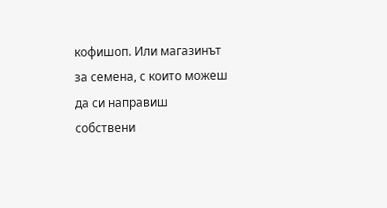кофишоп. Или магазинът за семена, с които можеш да си направиш собствени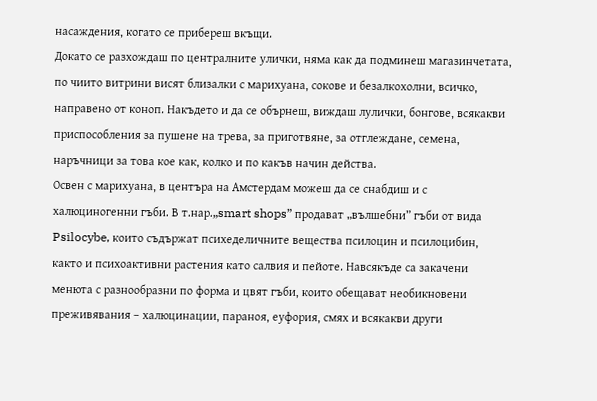насаждения, когато се прибереш вкъщи.
Докато се разхождаш по централните улички, няма как да подминеш магазинчетата, по чиито витрини висят близалки с марихуана, сокове и безалкохолни, всичко, направено от коноп. Накъдето и да се обърнеш, виждаш лулички, бонгове, всякакви приспособления за пушене на трева, за приготвяне, за отглеждане, семена, наръчници за това кое как, колко и по какъв начин действа.
Освен с марихуана, в центъра на Амстердам можеш да се снабдиш и с халюциногенни гъби. В т.нар.„smart shops” продават „вълшебни” гъби от вида Psilocybe, които съдържат психеделичните вещества псилоцин и псилоцибин, както и психоактивни растения като салвия и пейоте. Навсякъде са закачени менюта с разнообразни по форма и цвят гъби, които обещават необикновени преживявания – халюцинации, параноя, еуфория, смях и всякакви други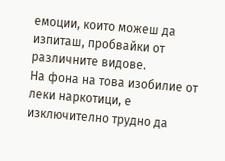емоции, които можеш да изпиташ, пробвайки от различните видове.
На фона на това изобилие от леки наркотици, е изключително трудно да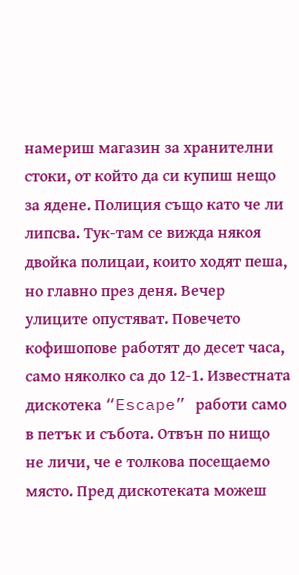намериш магазин за хранителни стоки, от който да си купиш нещо за ядене. Полиция също като че ли липсва. Тук-там се вижда някоя двойка полицаи, които ходят пеша, но главно през деня. Вечер улиците опустяват. Повечето кофишопове работят до десет часа, само няколко са до 12-1. Известната дискотека “Escape” работи само в петък и събота. Отвън по нищо не личи, че е толкова посещаемо място. Пред дискотеката можеш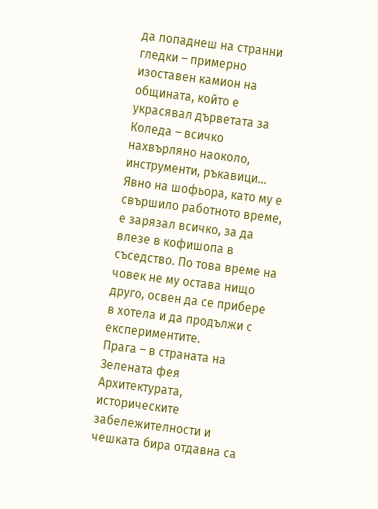да попаднеш на странни гледки – примерно изоставен камион на общината, който е украсявал дърветата за Коледа – всичко нахвърляно наоколо, инструменти, ръкавици... Явно на шофьора, като му е свършило работното време, е зарязал всичко, за да влезе в кофишопа в съседство. По това време на човек не му остава нищо друго, освен да се прибере в хотела и да продължи с експериментите.
Прага – в страната на Зелената фея
Архитектурата, историческите забележителности и чешката бира отдавна са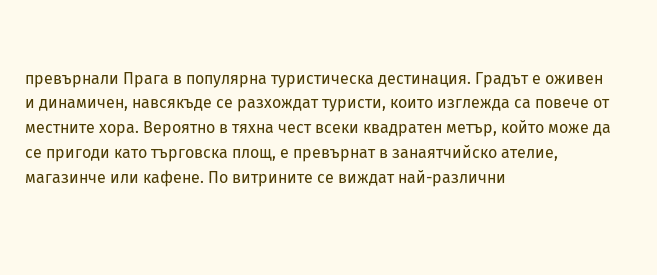превърнали Прага в популярна туристическа дестинация. Градът е оживен и динамичен, навсякъде се разхождат туристи, които изглежда са повече от местните хора. Вероятно в тяхна чест всеки квадратен метър, който може да се пригоди като търговска площ, е превърнат в занаятчийско ателие, магазинче или кафене. По витрините се виждат най-различни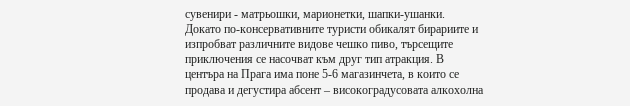сувенири - матрьошки, марионетки, шапки-ушанки.
Докато по-консервативните туристи обикалят бирариите и изпробват различните видове чешко пиво, търсещите приключения се насочват към друг тип атракция. В центъра на Прага има поне 5-6 магазинчета, в които се продава и дегустира абсент – високоградусовата алкохолна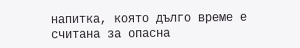напитка, която дълго време е считана за опасна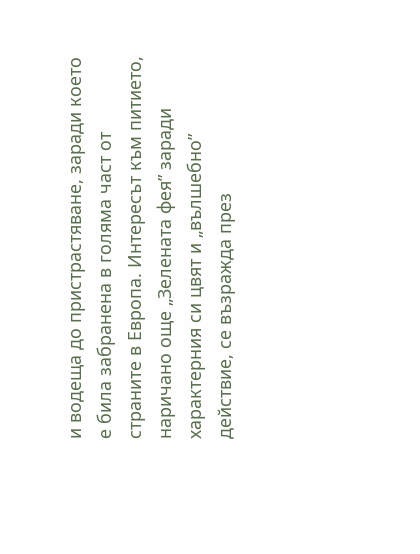и водеща до пристрастяване, заради което е била забранена в голяма част от страните в Европа. Интересът към питието, наричано още „Зелената фея” заради характерния си цвят и „вълшебно” действие, се възражда през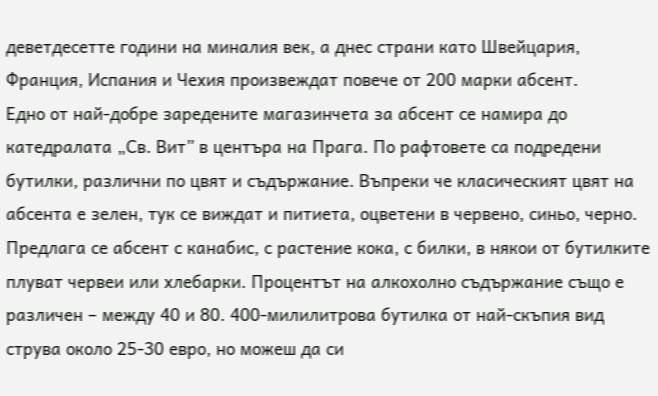деветдесетте години на миналия век, а днес страни като Швейцария, Франция, Испания и Чехия произвеждат повече от 200 марки абсент.
Едно от най-добре заредените магазинчета за абсент се намира до катедралата „Св. Вит” в центъра на Прага. По рафтовете са подредени бутилки, различни по цвят и съдържание. Въпреки че класическият цвят на абсента е зелен, тук се виждат и питиета, оцветени в червено, синьо, черно. Предлага се абсент с канабис, с растение кока, с билки, в някои от бутилките плуват червеи или хлебарки. Процентът на алкохолно съдържание също е различен – между 40 и 80. 400-милилитрова бутилка от най-скъпия вид струва около 25-30 евро, но можеш да си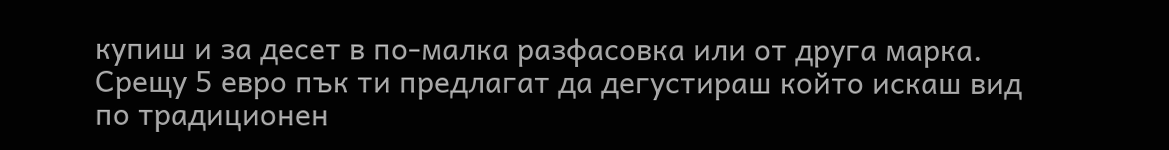купиш и за десет в по-малка разфасовка или от друга марка. Срещу 5 евро пък ти предлагат да дегустираш който искаш вид по традиционен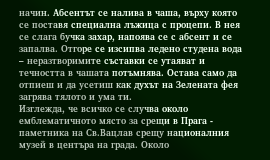начин. Абсентът се налива в чаша, върху която се поставя специална лъжица с процепи. В нея се слага бучка захар, напоява се с абсент и се запалва. Отгоре се изсипва ледено студена вода – неразтворимите съставки се утаяват и течността в чашата потъмнява. Остава само да отпиеш и да усетиш как духът на Зелената фея загрява тялото и ума ти.
Изглежда, че всичко се случва около емблематичното място за срещи в Прага - паметника на Св.Вацлав срещу националния музей в центъра на града. Около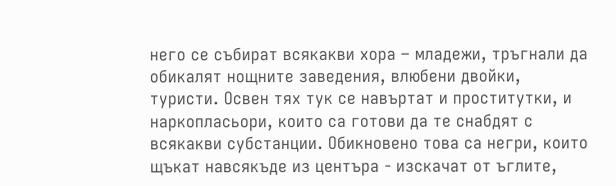него се събират всякакви хора – младежи, тръгнали да обикалят нощните заведения, влюбени двойки, туристи. Освен тях тук се навъртат и проститутки, и наркопласьори, които са готови да те снабдят с всякакви субстанции. Обикновено това са негри, които щъкат навсякъде из центъра - изскачат от ъглите,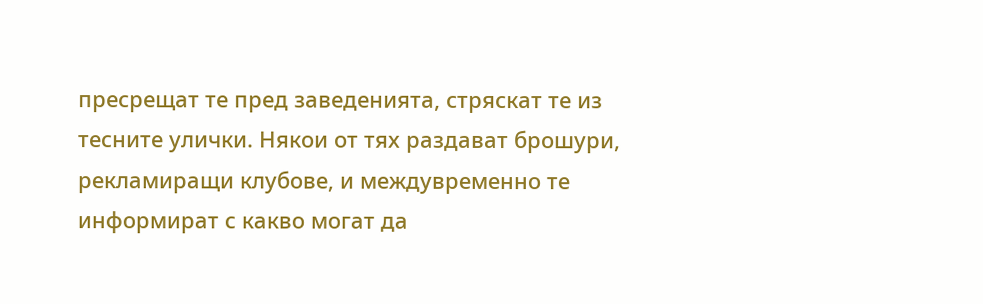пресрещат те пред заведенията, стряскат те из тесните улички. Някои от тях раздават брошури, рекламиращи клубове, и междувременно те информират с какво могат да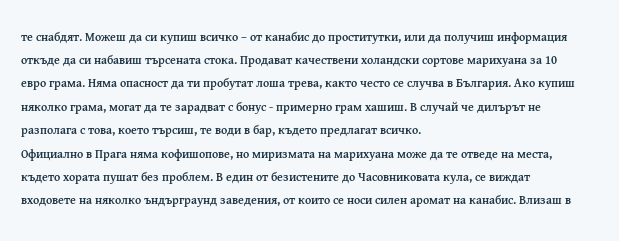те снабдят. Можеш да си купиш всичко – от канабис до проститутки, или да получиш информация откъде да си набавиш търсената стока. Продават качествени холандски сортове марихуана за 10 евро грама. Няма опасност да ти пробутат лоша трева, както често се случва в България. Ако купиш няколко грама, могат да те зарадват с бонус - примерно грам хашиш. В случай че дилърът не разполага с това, което търсиш, те води в бар, където предлагат всичко.
Официално в Прага няма кофишопове, но миризмата на марихуана може да те отведе на места, където хората пушат без проблем. В един от безистените до Часовниковата кула, се виждат входовете на няколко ъндърграунд заведения, от които се носи силен аромат на канабис. Влизаш в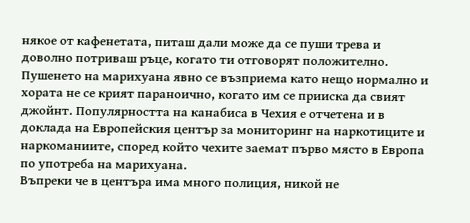някое от кафенетата, питаш дали може да се пуши трева и доволно потриваш ръце, когато ти отговорят положително. Пушенето на марихуана явно се възприема като нещо нормално и хората не се крият параноично, когато им се прииска да свият джойнт. Популярността на канабиса в Чехия е отчетена и в доклада на Европейския център за мониторинг на наркотиците и наркоманиите, според който чехите заемат първо място в Европа по употреба на марихуана.
Въпреки че в центъра има много полиция, никой не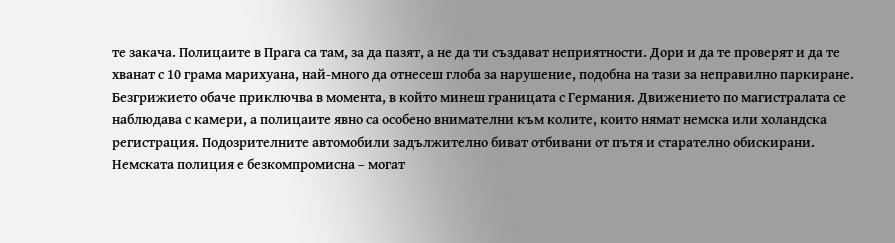те закача. Полицаите в Прага са там, за да пазят, а не да ти създават неприятности. Дори и да те проверят и да те хванат с 10 грама марихуана, най-много да отнесеш глоба за нарушение, подобна на тази за неправилно паркиране.
Безгрижието обаче приключва в момента, в който минеш границата с Германия. Движението по магистралата се наблюдава с камери, а полицаите явно са особено внимателни към колите, които нямат немска или холандска регистрация. Подозрителните автомобили задължително биват отбивани от пътя и старателно обискирани. Немската полиция е безкомпромисна – могат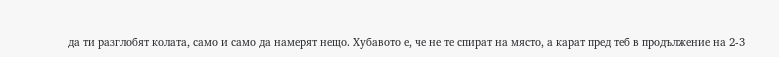да ти разглобят колата, само и само да намерят нещо. Хубавото е, че не те спират на място, а карат пред теб в продължение на 2-3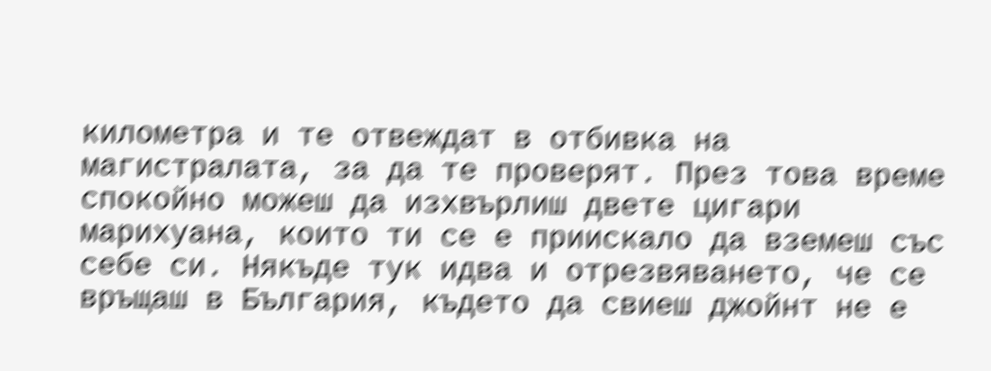километра и те отвеждат в отбивка на магистралата, за да те проверят. През това време спокойно можеш да изхвърлиш двете цигари марихуана, които ти се е приискало да вземеш със себе си. Някъде тук идва и отрезвяването, че се връщаш в България, където да свиеш джойнт не е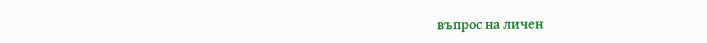въпрос на личен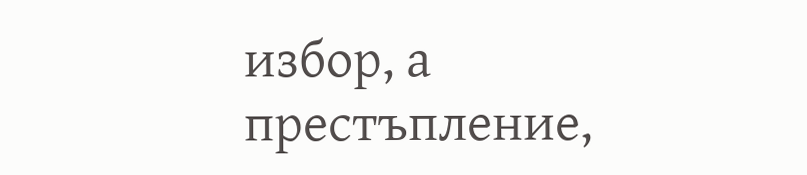избор, а престъпление,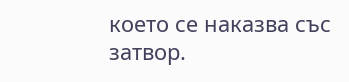което се наказва със затвор.